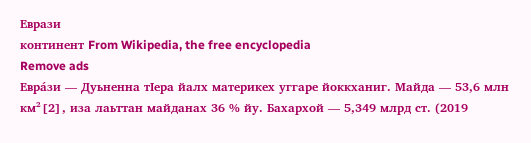Еврази
континент From Wikipedia, the free encyclopedia
Remove ads
Евра́зи — Дуьненна тӀера йалх материкех уггаре йоккханиг. Майда — 53,6 млн км²[2], иза лаьттан майданах 36 % йу. Бахархой — 5,349 млрд ст. (2019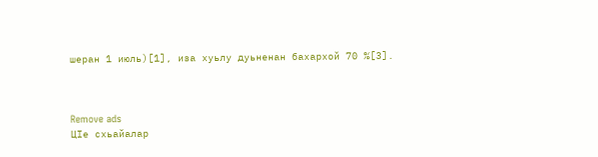шеран 1 июль)[1], иза хуьлу дуьненан бахархой 70 %[3].



Remove ads
ЦӀе схьайалар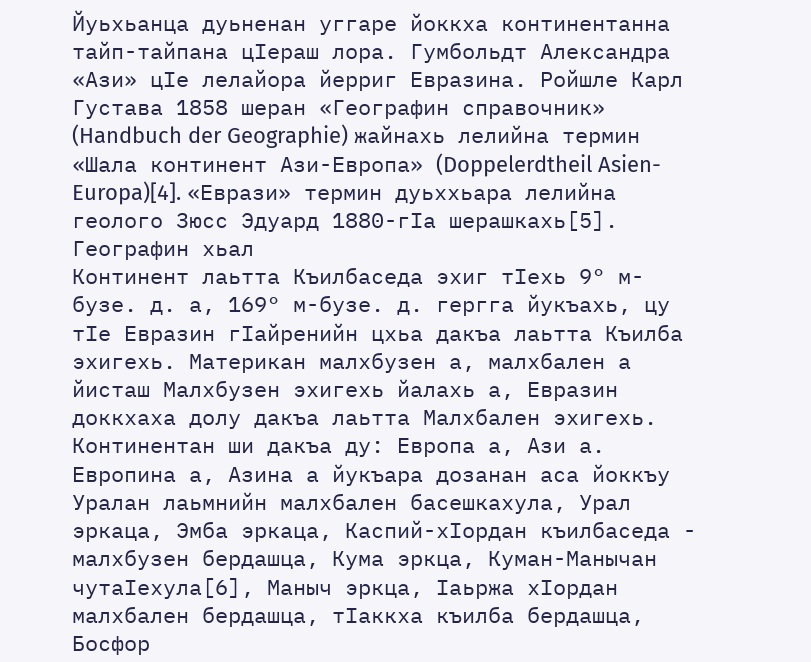Йуьхьанца дуьненан уггаре йоккха континентанна тайп-тайпана цӀераш лора. Гумбольдт Александра «Ази» цӀе лелайора йерриг Евразина. Ройшле Карл Густава 1858 шеран «Географин справочник» (Handbuch der Geographie) жайнахь лелийна термин «Шала континент Ази-Европа» (Doppelerdtheil Asien-Europa)[4]. «Еврази» термин дуьххьара лелийна геолого Зюсс Эдуард 1880-гӀа шерашкахь[5].
Географин хьал
Континент лаьтта Къилбаседа эхиг тӀехь 9° м-бузе. д. а, 169° м-бузе. д. гергга йукъахь, цу тӀе Евразин гӀайренийн цхьа дакъа лаьтта Къилба эхигехь. Материкан малхбузен а, малхбален а йисташ Малхбузен эхигехь йалахь а, Евразин доккхаха долу дакъа лаьтта Малхбален эхигехь.
Континентан ши дакъа ду: Европа а, Ази а. Европина а, Азина а йукъара дозанан аса йоккъу Уралан лаьмнийн малхбален басешкахула, Урал эркаца, Эмба эркаца, Каспий-хӀордан къилбаседа - малхбузен бердашца, Кума эркца, Куман-Манычан чутаӀехула[6], Маныч эркца, Ӏаьржа хӀордан малхбален бердашца, тӀаккха къилба бердашца, Босфор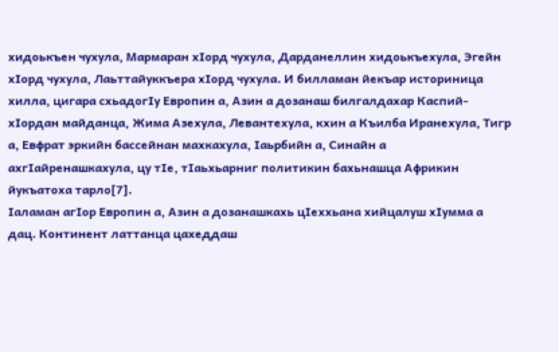хидоькъен чухула, Мармаран хӀорд чухула, Дарданеллин хидоькъехула, Эгейн хӀорд чухула, Лаьттайуккъера хӀорд чухула. И билламан йекъар историница хилла, цигара схьадогӀу Европин а, Азин а дозанаш билгалдахар Каспий-хӀордан майданца, Жима Азехула, Левантехула, кхин а Къилба Иранехула, Тигр а, Евфрат эркийн бассейнан махкахула, Ӏаьрбийн а, Синайн а ахгӀайренашкахула, цу тӀе, тӀаьхьарниг политикин бахьнашца Африкин йукъатоха тарло[7].
Ӏаламан агӀор Европин а, Азин а дозанашкахь цӀеххьана хийцалуш хӀумма а дац. Континент латтанца цахеддаш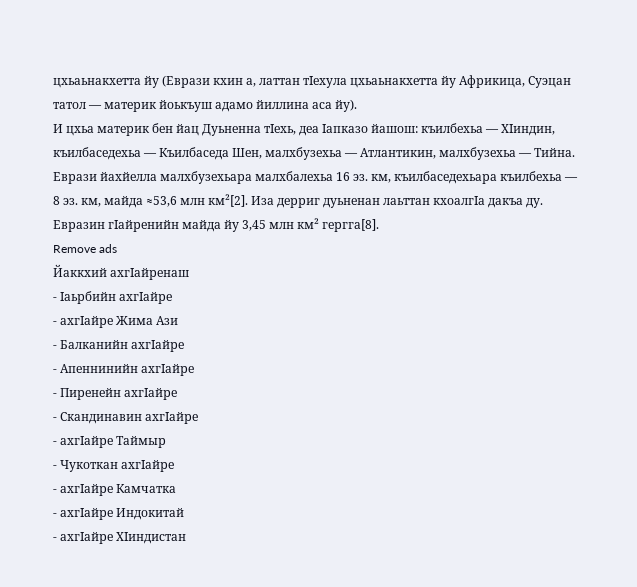цхьаьнакхетта йу (Еврази кхин а, латтан тӀехула цхьаьнакхетта йу Африкица, Суэцан татол — материк йоькъуш адамо йиллина аса йу).
И цхьа материк бен йац Дуьненна тӀехь, деа Ӏапказо йашош: къилбехьа — ХӀиндин, къилбаседехьа — Къилбаседа Шен, малхбузехьа — Атлантикин, малхбузехьа — Тийна.
Еврази йахйелла малхбузехьара малхбалехьа 16 эз. км, къилбаседехьара къилбехьа — 8 эз. км, майда ≈53,6 млн км²[2]. Иза дерриг дуьненан лаьттан кхоалгӀа дакъа ду. Евразин гӀайренийн майда йу 3,45 млн км² гергга[8].
Remove ads
Йаккхий ахгӀайренаш
- Ӏаьрбийн ахгӀайре
- ахгӀайре Жима Ази
- Балканийн ахгӀайре
- Апеннинийн ахгӀайре
- Пиренейн ахгӀайре
- Скандинавин ахгӀайре
- ахгӀайре Таймыр
- Чукоткан ахгӀайре
- ахгӀайре Камчатка
- ахгӀайре Индокитай
- ахгӀайре ХӀиндистан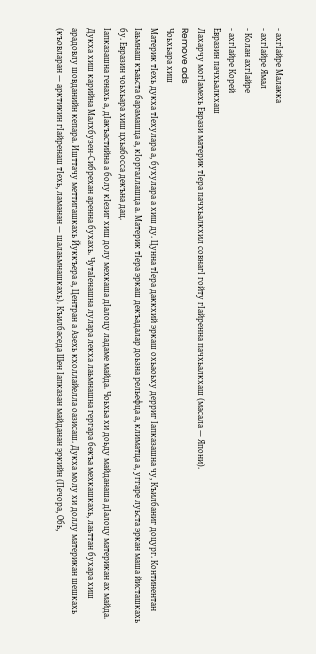- ахгӀайре Малакка
- ахгӀайре Ямал
- Колан ахгӀайре
- ахгӀайре Корей
Евразин пачхьалкхаш
Лахарчу могӀамехь Еврази материк тӀера пачхьалкхил совнагӀ гойту гӀайренна пачхьалкхаш (масала — Япони).
Remove ads
Чоьхьара хиш
Материк тӀехь дукха тӀехулара а, бухулара а хиш ду. Цунна тӀера даккхий эркаш охьаоьху дерриг Ӏапказашна чу, Къилбаниг доцург. Континентан Ӏаьмнаш къаьста барамашца а, кӀоргаллашца а. Материк тӀера эркаш декъадалар доьзна рельефца а, климатца а, уггаре луьста эркан маша йисташкахь бу. Евразин чоьхьара хиш цхьабосса декъна дац.
Ӏапказашна генахь а, дӀакъастийна а болу кӀезиг хиш долу мехкаша дӀалоцу ладаме майда. Чоьхьа хи доьду майданаша дӀалоцу материкан ах майда. Дукха хиш карийна Малхбузен-Сибрехан аренна бухахь. ЧутаӀенашна лулара лекха лаьмнашна гергара бекъа мехкашкахь, лаьттан бухара хиш арадовлу шовданийн кепара. Ишттачу меттигашкахь Йуккъера а, Центран а Азехь кхоллайелла оазисаш. Дукха молу хи доллу материкан шешкахь (къовларан — арктикин гӀайренаш тӀехь, ламанан — шалаьмнашкахь). Къилбаседа Шен Ӏапказан майданан эркийн (Печора, Обь,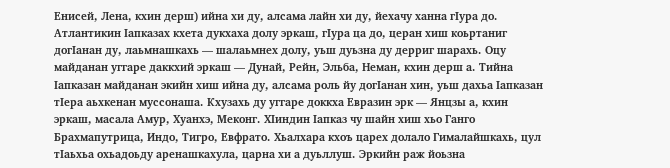Енисей, Лена, кхин дерш) ийна хи ду, алсама лайн хи ду, йехачу ханна гӀура до. Атлантикин Ӏапказах кхета дукхаха долу эркаш, гӀура ца до, церан хиш коьртаниг догӀанан ду, лаьмнашкахь — шалаьмнех долу, уьш дуьзна ду дерриг шарахь. Оцу майданан уггаре даккхий эркаш — Дунай, Рейн, Эльба, Неман, кхин дерш а. Тийна Ӏапказан майданан экийн хиш ийна ду, алсама роль йу догӀанан хин, уьш дахьа Ӏапказан тӀера аьхкенан муссонаша. Кхузахь ду уггаре доккха Евразин эрк — Янцзы а, кхин эркаш, масала Амур, Хуанхэ, Меконг. ХӀиндин Ӏапказ чу шайн хиш хьо Ганго Брахмапутрица, Индо, Тигро, Евфрато. Хьалхара кхоъ царех долало Гималайшкахь, цул тӀаьхьа охьадоьду аренашкахула, царна хи а дуьллуш. Эркийн раж йоьзна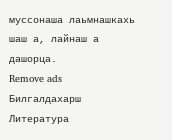муссонаша лаьмнашкахь шаш а, лайнаш а дашорца.
Remove ads
Билгалдахарш
Литература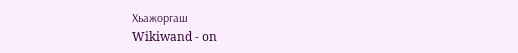Хьажоргаш
Wikiwand - on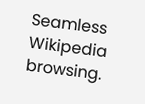Seamless Wikipedia browsing.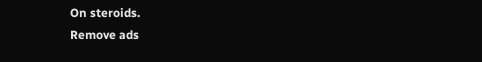On steroids.
Remove ads